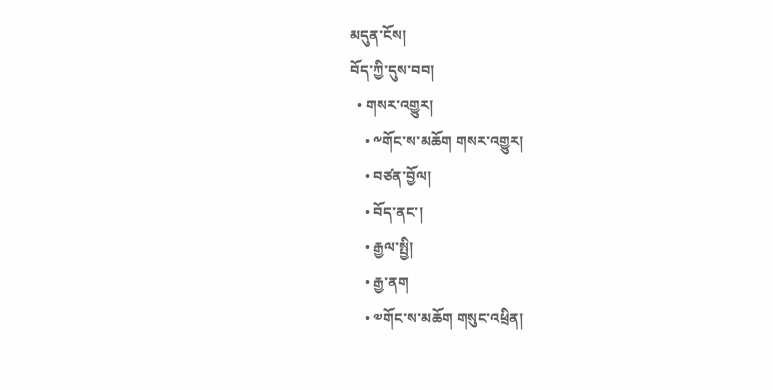མདུན་ངོས།
བོད་ཀྱི་དུས་བབ།
  • གསར་འགྱུར།
    • ༸གོང་ས་མཆོག གསར་འགྱུར།
    • བཙན་བྱོལ།
    • བོད་ནང་།
    • རྒྱལ་སྤྱི།
    • རྒྱ་ནག
    • ༧གོང་ས་མཆོག གསུང་འཕྲིན།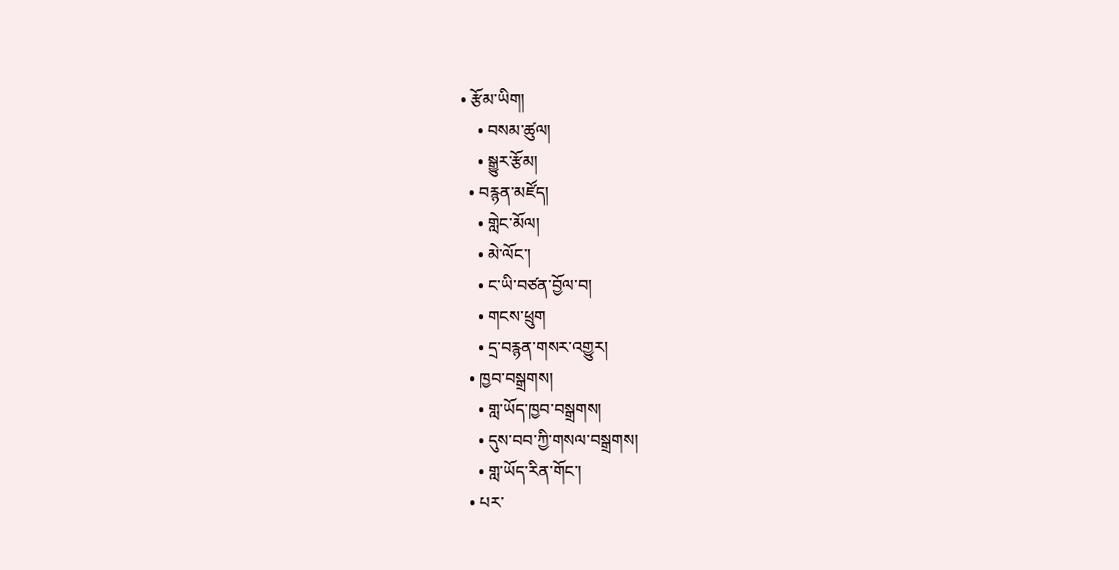• རྩོམ་ཡིག།
    • བསམ་ཚུལ།
    • སྒྱུར་རྩོམ།
  • བརྙན་མཛོད།
    • གླེང་མོལ།
    • མེ་ལོང་།
    • ང་ཡི་བཙན་བྱོལ་བ།
    • གངས་ཕྲུག
    • དྲ་བརྙན་གསར་འགྱུར།
  • ཁྱབ་བསྒྲགས།
    • གླ་ཡོད་ཁྱབ་བསྒྲགས།
    • དུས་བབ་ཀྱི་གསལ་བསྒྲགས།
    • གླ་ཡོད་རིན་གོང་།
  • པར་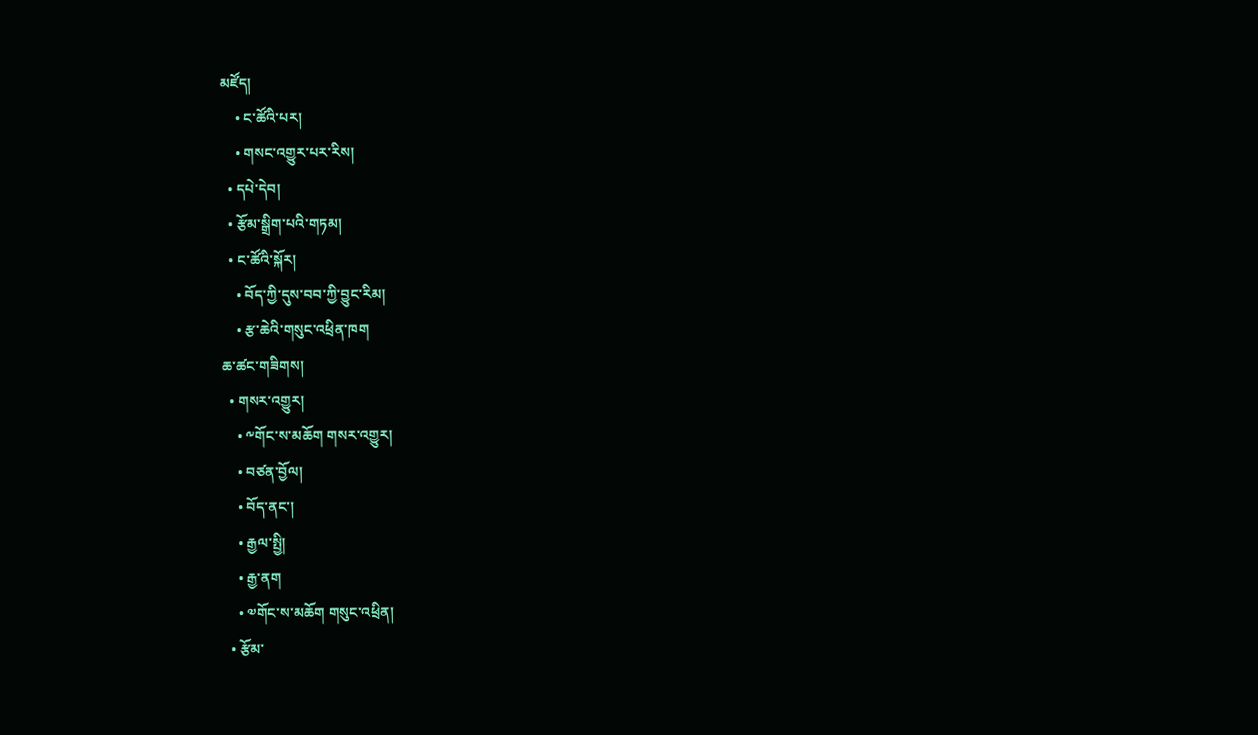མཛོད།
    • ང་ཚོའི་པར།
    • གསང་འགྱུར་པར་རིས།
  • དཔེ་དེབ།
  • རྩོམ་སྒྲིག་པའི་གཏམ།
  • ང་ཚོའི་སྐོར།
    • བོད་ཀྱི་དུས་བབ་ཀྱི་བྱུང་རིམ།
    • རྩ་ཆེའི་གསུང་འཕྲིན་ཁག
ཆ་ཚང་གཟིགས།
  • གསར་འགྱུར།
    • ༸གོང་ས་མཆོག གསར་འགྱུར།
    • བཙན་བྱོལ།
    • བོད་ནང་།
    • རྒྱལ་སྤྱི།
    • རྒྱ་ནག
    • ༧གོང་ས་མཆོག གསུང་འཕྲིན།
  • རྩོམ་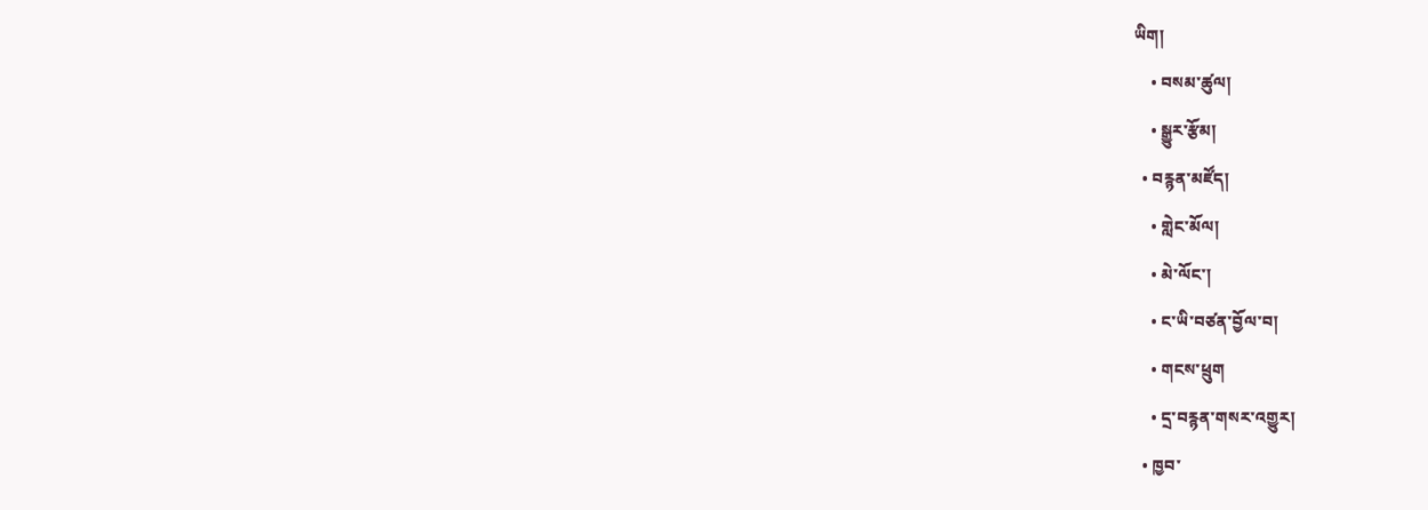ཡིག།
    • བསམ་ཚུལ།
    • སྒྱུར་རྩོམ།
  • བརྙན་མཛོད།
    • གླེང་མོལ།
    • མེ་ལོང་།
    • ང་ཡི་བཙན་བྱོལ་བ།
    • གངས་ཕྲུག
    • དྲ་བརྙན་གསར་འགྱུར།
  • ཁྱབ་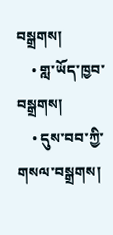བསྒྲགས།
    • གླ་ཡོད་ཁྱབ་བསྒྲགས།
    • དུས་བབ་ཀྱི་གསལ་བསྒྲགས།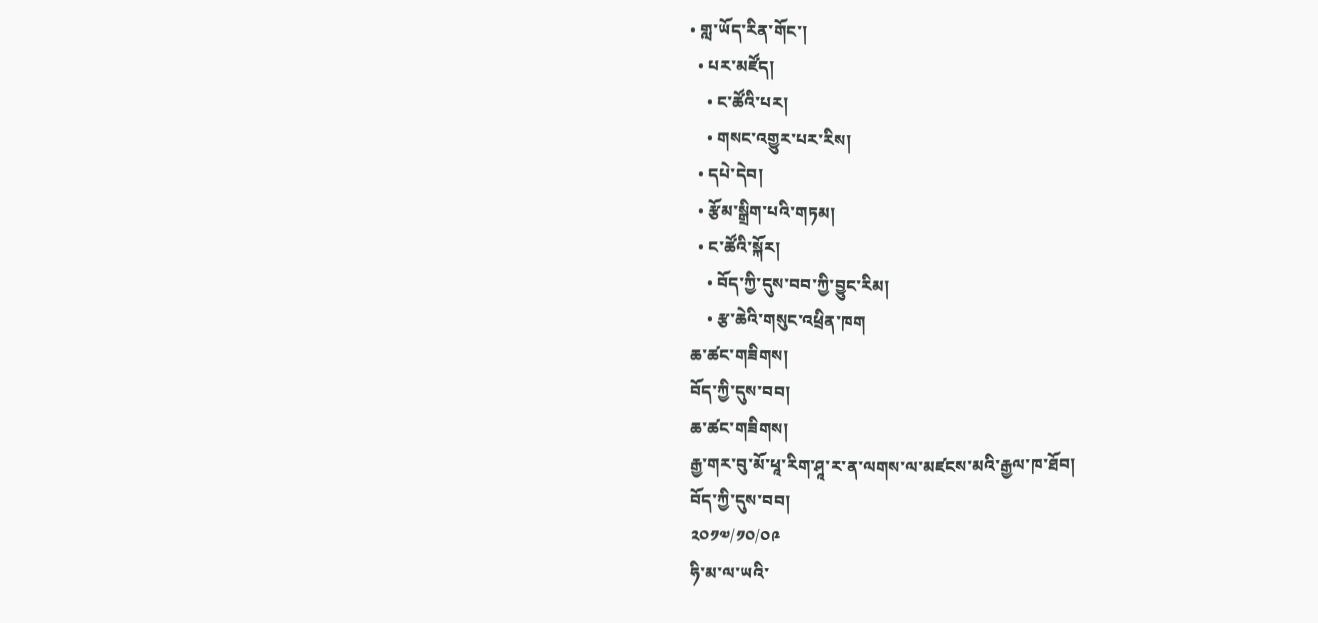• གླ་ཡོད་རིན་གོང་།
  • པར་མཛོད།
    • ང་ཚོའི་པར།
    • གསང་འགྱུར་པར་རིས།
  • དཔེ་དེབ།
  • རྩོམ་སྒྲིག་པའི་གཏམ།
  • ང་ཚོའི་སྐོར།
    • བོད་ཀྱི་དུས་བབ་ཀྱི་བྱུང་རིམ།
    • རྩ་ཆེའི་གསུང་འཕྲིན་ཁག
ཆ་ཚང་གཟིགས།
བོད་ཀྱི་དུས་བབ།
ཆ་ཚང་གཟིགས།
རྒྱ་གར་བུ་མོ་ཕཱ་རིག་ཤཱ་ར་ན་ལགས་ལ་མཛངས་མའི་རྒྱལ་ཁ་ཐོབ།
བོད་ཀྱི་དུས་བབ།
༢༠༡༧/༡༠/༠༩
ཧི་མ་ལ་ཡའི་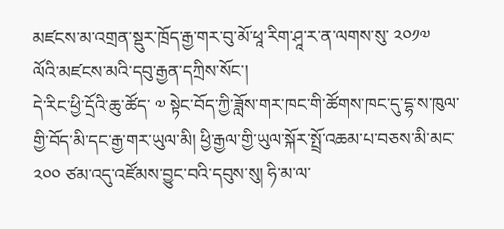མཛངས་མ་འགྲན་སྡུར་ཁྲོད་རྒྱ་གར་བུ་མོ་ཕཱ་རིག་ཤཱ་ར་ན་ལགས་སུ་ ༢༠༡༧ ལོའི་མཛངས་མའི་དབུ་རྒྱན་དཀྲིས་སོང་།
དེ་རིང་ཕྱི་དྲོའི་ཆུ་ཚོད་ ༧ སྟེང་བོད་ཀྱི་ཟློས་གར་ཁང་གི་ཚོགས་ཁང་དུ་དྷ་ས་ཁུལ་གྱི་བོད་མི་དང་རྒྱ་གར་ཡུལ་མི། ཕྱི་རྒྱལ་གྱི་ཡུལ་སྐོར་སྤྲོ་འཆམ་པ་བཅས་མི་མང་ ༢༠༠ ཙམ་འདུ་འཛོམས་བྱུང་བའི་དབུས་སུ། ཧི་མ་ལ་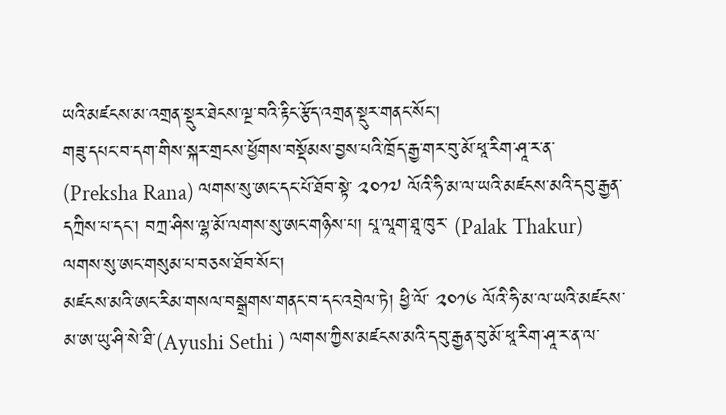ཡའི་མཛངས་མ་འགྲན་སྡུར་ཐེངས་ལྔ་བའི་རྟིང་རྩོད་འགྲན་སྡུར་གནང་སོང་།
གཟུ་དཔང་བ་དག་གིས་སྐར་གྲངས་ཕྱོགས་བསྡོམས་བྱས་པའི་ཁྲོད་རྒྱ་གར་བུ་མོ་ཕཱ་རིག་ཤཱ་ར་ན་ (Preksha Rana) ལགས་སུ་ཨང་དང་པོ་ཐོབ་སྟེ་ ༢༠༡༧ ལོའི་ཧི་མ་ལ་ཡའི་མཛངས་མའི་དབུ་རྒྱན་དཀྲིས་པ་དང་། བཀྲ་ཤིས་ལྷ་མོ་ལགས་སུ་ཨང་གཉིས་པ། པཱ་ལཱག་ཐཱ་ཁུར་ (Palak Thakur) ལགས་སུ་ཨང་གསུམ་པ་བཅས་ཐོབ་སོང་།
མཛངས་མའི་ཨང་རིམ་གསལ་བསྒྲགས་གནང་བ་དང་འབྲེལ་ཏེ། ཕྱི་ལོ་ ༢༠༡༦ ལོའི་ཧི་མ་ལ་ཡའི་མཛངས་མ་ཨ་ཡུ་ཤི་སེ་ཐི་(Ayushi Sethi ) ལགས་ཀྱིས་མཛངས་མའི་དབུ་རྒྱན་བུ་མོ་ཕཱ་རིག་ཤཱ་ར་ན་ལ་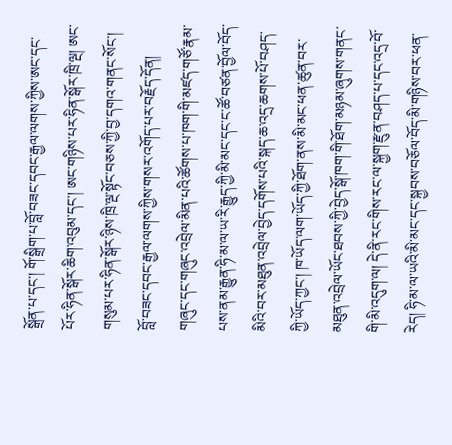སྒྲོན་པ་དང་། གོ་སྒྲིག་པ་བློ་བཟང་དབང་རྒྱལ་ལགས་ཀྱིས་ཨང་དང་པོར་ཧིན་སྒོར་ཆིག་འབུམ་དང་། ཨང་གཉིས་པར་ཧིན་སྒོར་ཁྲི་ལྔ། ཨང་གསུམ་པར་ཧིན་སྒོར་ཉིས་ཁྲི་ལྔ་སྟོང་བཅས་ཀྱི་བྱ་དགའ་གནང་སོང་།
བློ་བཟང་དབང་རྒྱལ་ལགས་ཀྱིས་གསར་འགོད་པར་བརྗོད་དོན། གཞུང་དང་གཞུང་འབྲེལ་མིན་པའི་ཚོགས་པ་ཁག་གི་མཛད་གཙོ་རྣམ་པས་ནམ་རྒྱུན་ཧི་མ་ལ་ཡ་རི་རྒྱུད་ཀྱི་མི་མང་དང་ང་ཚོ་བཙན་བྱོལ་བོད་མིའི་བར་མཐུན་འབྲེལ་བྱེད་དགོས་པའི་སྐད་ཆ་འདྲ་ཆགས་པོ་བཤད་ཀྱི་ཡོད་ཀྱང་། ཁ་ཡོད་ལག་ཡོད་ཀྱི་ཐོག་ནས་མི་མང་ཕན་ཚུན་བར་མཐུན་འབྲེལ་ཡོང་ཐབས་ཀྱི་བྱེད་སྒོ་ཁག་གི་ཐོག་མཉམ་ཞུགས་གནང་གི་མི་འདུག་ལ། དེ་ནི་རང་གིས་རང་ལ་སྐྱག་རྫུན་བཤད་པ་དང་འདྲ་བོ་རེད། ཧི་མ་ལ་ཡའི་མི་མང་དང་སྐྱབས་བཅོལ་བོད་མི་གཉིས་བར་ཕན་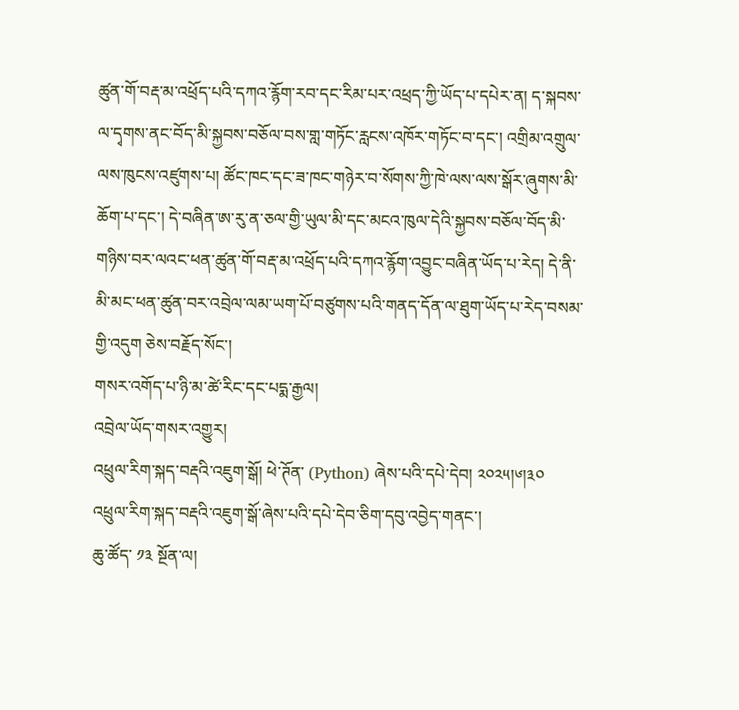ཚུན་གོ་བརྡ་མ་འཕྲོད་པའི་དཀའ་རྙོག་རབ་དང་རིམ་པར་འཕྲད་ཀྱི་ཡོད་པ་དཔེར་ན། ད་སྐབས་ལ་དྭགས་ནང་བོད་མི་སྐྱབས་བཅོལ་བས་གླ་གཏོང་རླངས་འཁོར་གཏོང་བ་དང་། འགྲིམ་འགྲུལ་ལས་ཁུངས་འཛུགས་པ། ཚོང་ཁང་དང་ཟ་ཁང་གཉེར་བ་སོགས་ཀྱི་ཁེ་ལས་ལས་སྒོར་ཞུགས་མི་ཆོག་པ་དང་། དེ་བཞིན་ཨ་རུ་ན་ཅལ་གྱི་ཡུལ་མི་དང་མངའ་ཁུལ་དེའི་སྐྱབས་བཅོལ་བོད་མི་གཉིས་བར་ལའང་ཕན་ཚུན་གོ་བརྡ་མ་འཕྲོད་པའི་དཀའ་རྙོག་འབྱུང་བཞིན་ཡོད་པ་རེད། དེ་ནི་མི་མང་ཕན་ཚུན་བར་འབྲེལ་ལམ་ཡག་པོ་བཙུགས་པའི་གནད་དོན་ལ་ཐུག་ཡོད་པ་རེད་བསམ་གྱི་འདུག ཅེས་བརྗོད་སོང་།
གསར་འགོད་པ་ཉི་མ་ཚེ་རིང་དང་པདྨ་རྒྱལ།
འབྲེལ་ཡོད་གསར་འགྱུར།
འཕྲུལ་རིག་སྐད་བརྡའི་འཇུག་སྒོ། ཕེ་ཊོན་ (Python) ཞེས་པའི་དཔེ་དེབ། ༢༠༢༥།༦།༣༠
འཕྲུལ་རིག་སྐད་བརྡའི་འཇུག་སྒོ་ཞེས་པའི་དཔེ་དེབ་ཅིག་དབུ་འབྱེད་གནང་།
ཆུ་ཚོད་ ༡༣ སྔོན་ལ།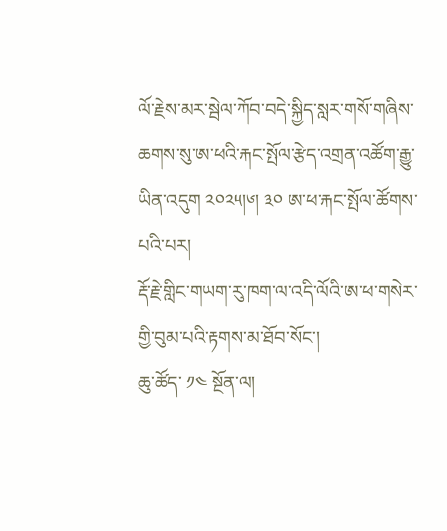ལོ་རྗེས་མར་སྦེལ་ཀོབ་བདེ་སྐྱིད་སླར་གསོ་གཞིས་ཆགས་སུ་ཨ་ཕའི་རྐང་སྤོལ་རྩེད་འགྲན་འཚོག་རྒྱུ་ཡིན་འདུག ༢༠༢༥།༦། ༣༠ ཨ་ཕ་རྐང་སྤོལ་ཚོགས་པའི་པར།
རྡོ་རྗེ་གླིང་གཡག་རུ་ཁག་ལ་འདི་ལོའི་ཨ་ཕ་གསེར་གྱི་བུམ་པའི་རྟགས་མ་ཐོབ་སོང་།
ཆུ་ཚོད་ ༡༤ སྔོན་ལ།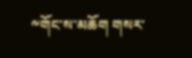༸གོང་ས་མཆོག གསར་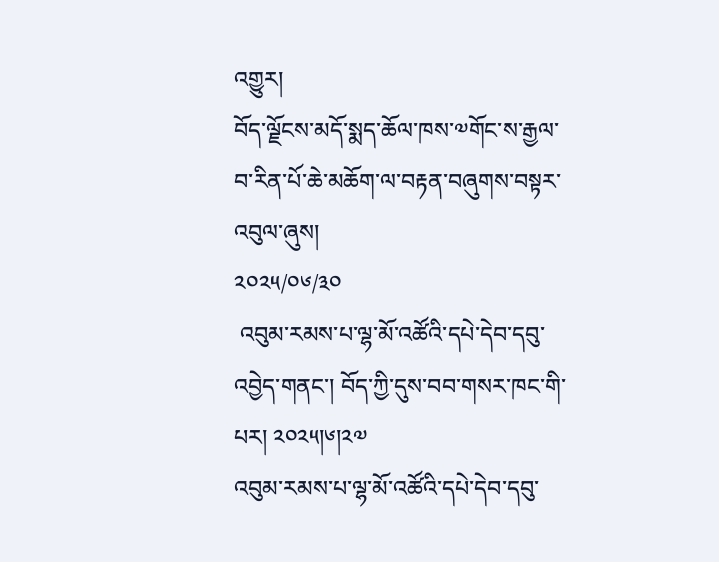འགྱུར།
བོད་ལྗོངས་མདོ་སྨད་ཆོལ་ཁས་༧གོང་ས་རྒྱལ་བ་རིན་པོ་ཆེ་མཆོག་ལ་བརྟན་བཞུགས་བསྟར་འབུལ་ཞུས།
༢༠༢༥/༠༦/༣༠
 འབུམ་རམས་པ་ལྷ་མོ་འཚོའི་དཔེ་དེབ་དབུ་འབྱེད་གནང་། བོད་ཀྱི་དུས་བབ་གསར་ཁང་གི་པར། ༢༠༢༥།༦།༢༧
འབུམ་རམས་པ་ལྷ་མོ་འཚོའི་དཔེ་དེབ་དབུ་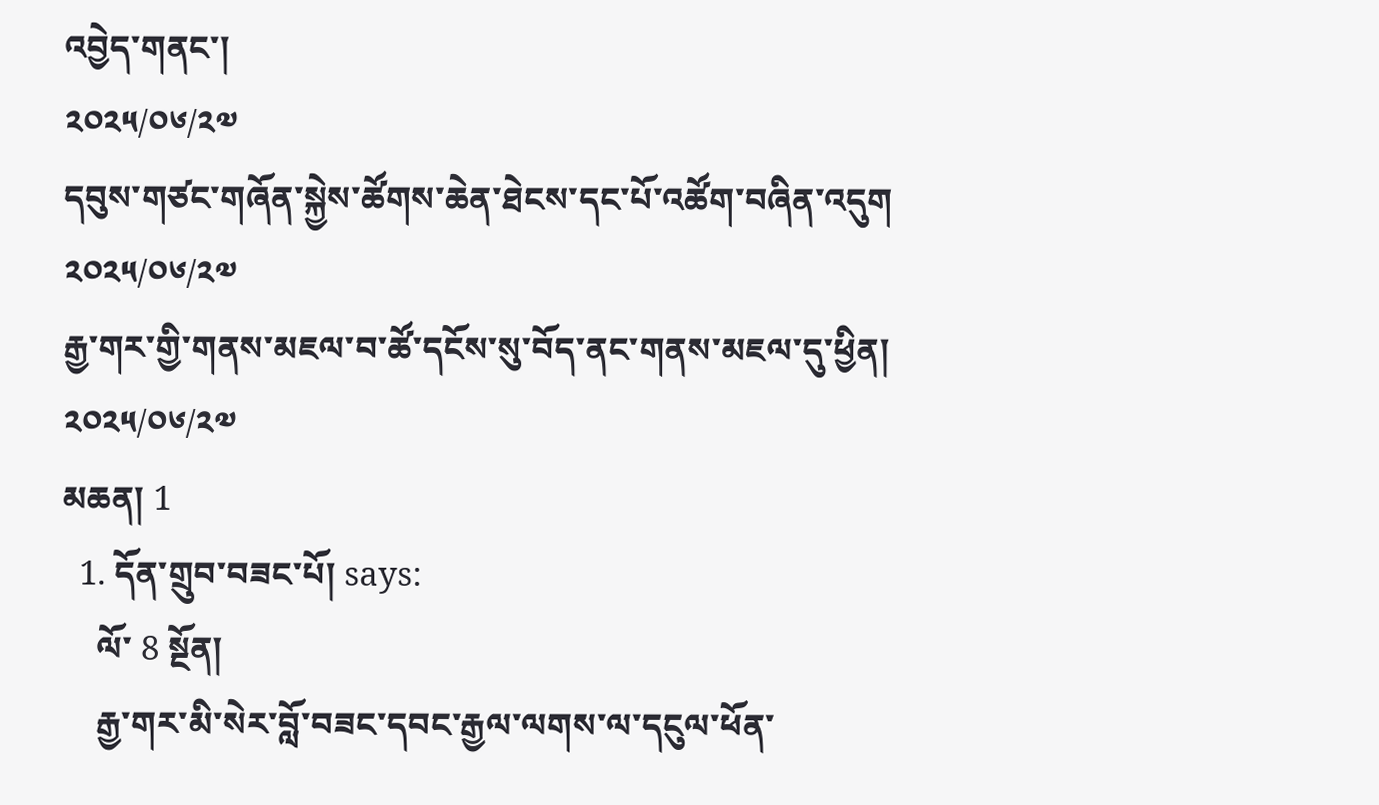འབྱེད་གནང་།
༢༠༢༥/༠༦/༢༧
དབུས་གཙང་གཞོན་སྐྱེས་ཚོགས་ཆེན་ཐེངས་དང་པོ་འཚོག་བཞིན་འདུག
༢༠༢༥/༠༦/༢༧
རྒྱ་གར་གྱི་གནས་མཇལ་བ་ཚོ་དངོས་སུ་བོད་ནང་གནས་མཇལ་དུ་ཕྱིན།
༢༠༢༥/༠༦/༢༧
མཆན། 1
  1. དོན་གྲུབ་བཟང་པོ། says:
    ལོ་ 8 སྔོན།
    རྒྱ་གར་མི་སེར་བློ་བཟང་དབང་རྒྱལ་ལགས་ལ་དངུལ་ཕོན་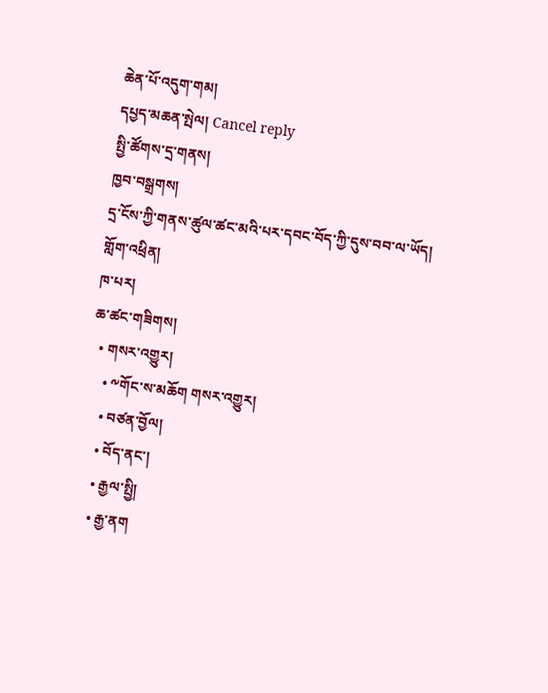ཆེན་པོ་འདུག་གམ།
དཔྱད་མཆན་སྤེལ། Cancel reply
སྤྱི་ཚོགས་དྲ་གནས།
ཁྱབ་བསྒྲགས།
དྲ་ངོས་ཀྱི་གནས་ཚུལ་ཚང་མའི་པར་དབང་བོད་ཀྱི་དུས་བབ་ལ་ཡོད།
གློག་འཕྲིན།
ཁ་པར།
ཆ་ཚང་གཟིགས།
  • གསར་འགྱུར།
    • ༸གོང་ས་མཆོག གསར་འགྱུར།
    • བཙན་བྱོལ།
    • བོད་ནང་།
    • རྒྱལ་སྤྱི།
    • རྒྱ་ནག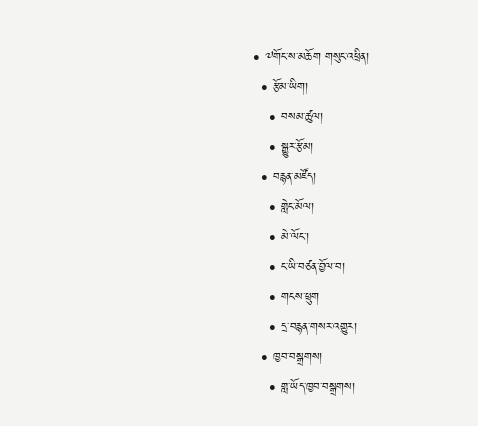• ༧གོང་ས་མཆོག གསུང་འཕྲིན།
  • རྩོམ་ཡིག།
    • བསམ་ཚུལ།
    • སྒྱུར་རྩོམ།
  • བརྙན་མཛོད།
    • གླེང་མོལ།
    • མེ་ལོང་།
    • ང་ཡི་བཙན་བྱོལ་བ།
    • གངས་ཕྲུག
    • དྲ་བརྙན་གསར་འགྱུར།
  • ཁྱབ་བསྒྲགས།
    • གླ་ཡོད་ཁྱབ་བསྒྲགས།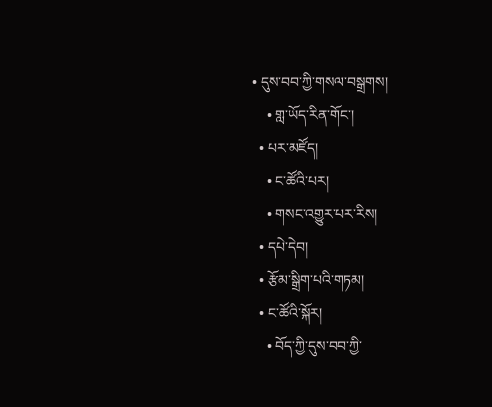• དུས་བབ་ཀྱི་གསལ་བསྒྲགས།
    • གླ་ཡོད་རིན་གོང་།
  • པར་མཛོད།
    • ང་ཚོའི་པར།
    • གསང་འགྱུར་པར་རིས།
  • དཔེ་དེབ།
  • རྩོམ་སྒྲིག་པའི་གཏམ།
  • ང་ཚོའི་སྐོར།
    • བོད་ཀྱི་དུས་བབ་ཀྱི་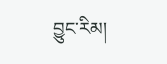བྱུང་རིམ།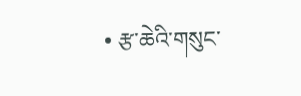• རྩ་ཆེའི་གསུང་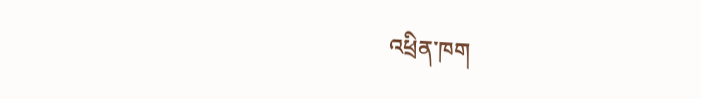འཕྲིན་ཁག